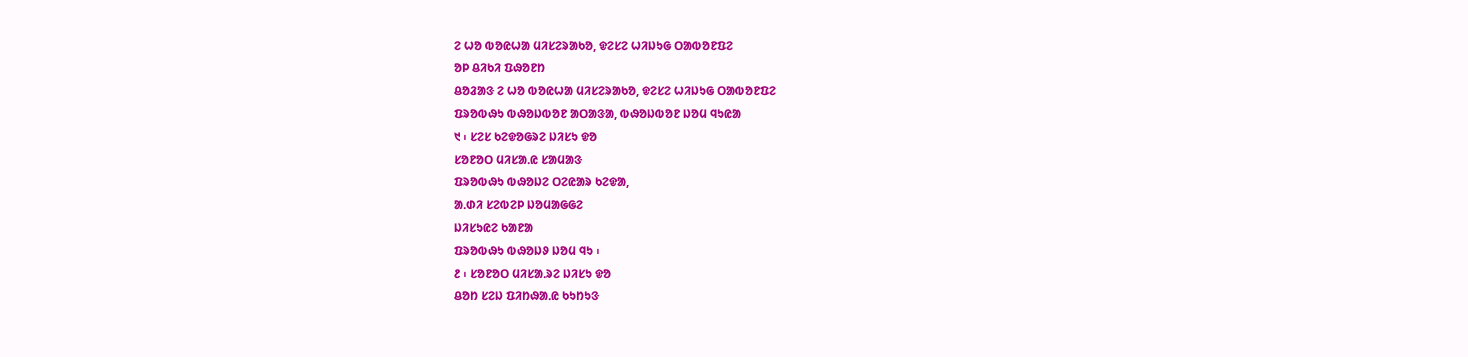ᱮ ᱦᱚ ᱵᱚᱭᱦᱟ ᱢᱤᱥᱮᱨᱟᱠᱚ, ᱫᱮᱥᱮ ᱦᱤᱡᱩᱜ ᱛᱟᱵᱚᱱᱯᱮ
ᱚᱞ ᱪᱤᱠᱤ ᱯᱷᱚᱱᱴ
ᱪᱚᱲᱟᱝ ᱮ ᱦᱚ ᱵᱚᱭᱦᱟ ᱢᱤᱥᱮᱨᱟᱠᱚ, ᱫᱮᱥᱮ ᱦᱤᱡᱩᱜ ᱛᱟᱵᱚᱱᱯᱮ
ᱯᱨᱚᱵᱷᱩ ᱵᱷᱚᱡᱵᱚᱱ ᱟᱛᱟᱝᱟ, ᱵᱷᱚᱡᱵᱚᱱ ᱡᱚᱢ ᱧᱩᱭᱟ
᱑ ᱾ ᱥᱮᱥ ᱠᱮᱫᱚᱜᱨᱮ ᱡᱤᱥᱩ ᱫᱚ
ᱥᱚᱱᱚᱛ ᱢᱤᱥᱟᱹᱭ ᱥᱟᱢᱟᱝ
ᱯᱨᱚᱵᱷᱩ ᱵᱷᱚᱡᱮ ᱛᱮᱭᱟᱨ ᱠᱮᱫᱟ,
ᱟᱹᱰᱤ ᱥᱮᱵᱮᱞ ᱡᱚᱢᱟᱜᱜᱮ
ᱡᱤᱥᱩᱭᱮ ᱠᱟᱱᱟ
ᱯᱨᱚᱵᱷᱩ ᱵᱷᱚᱡᱽ ᱡᱚᱢ ᱧᱩ ᱾
᱒ ᱾ ᱥᱚᱱᱚᱛ ᱢᱤᱥᱟᱹᱨᱮ ᱡᱤᱥᱩ ᱫᱚ
ᱪᱚᱴ ᱥᱮᱡ ᱯᱤᱴᱷᱟᱹᱭ ᱠᱩᱴᱩᱝ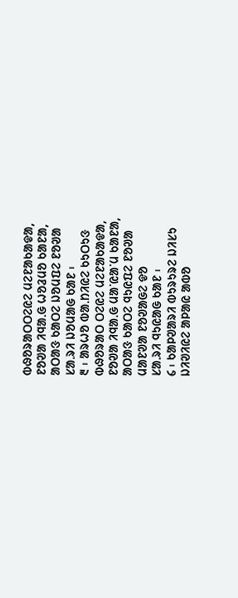ᱵᱷᱚᱨᱟᱛᱛᱮᱭᱮ ᱢᱮᱱᱟᱠᱟᱫᱟ,
ᱱᱚᱣᱟ ᱤᱧᱟᱹᱜ ᱦᱚᱲᱢᱚ ᱠᱟᱱᱟ,
ᱟᱛᱟᱝ ᱠᱟᱛᱮ ᱡᱚᱢᱯᱮ ᱱᱚᱣᱟ
ᱥᱟᱹᱨᱤ ᱡᱚᱢᱟᱜ ᱠᱟᱱ ᱾
᱓ ᱾ ᱟᱨᱦᱚ ᱵᱟᱹᱴᱤᱭᱮ ᱠᱩᱛᱩᱝ
ᱵᱷᱚᱨᱟᱛ ᱛᱮᱭᱮ ᱢᱮᱱᱟᱠᱟᱫᱟ,
ᱱᱚᱣᱟ ᱤᱧᱟᱹᱜ ᱢᱟᱸᱭᱟᱸᱢ ᱠᱟᱱᱟ,
ᱟᱛᱟᱝ ᱠᱟᱛᱮ ᱧᱩᱭᱯᱮ ᱱᱚᱣᱟ
ᱢᱟᱱᱣᱟ ᱱᱚᱣᱟᱜᱮ ᱫᱚ
ᱥᱟᱹᱨᱤ ᱧᱩᱭᱟᱜ ᱠᱟᱱ ᱾
᱔ ᱾ ᱠᱟᱞᱣᱟᱨᱤ ᱵᱩᱨᱩᱨᱮ ᱡᱤᱥᱩ
ᱡᱤᱣᱤᱭᱮ ᱟᱞᱟᱭ ᱟᱵᱚ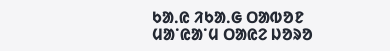ᱠᱟᱹᱭ ᱤᱠᱟᱹᱜ ᱛᱟᱵᱚᱱ
ᱢᱟᱸᱭᱟᱸᱢ ᱛᱟᱭᱮ ᱡᱚᱨᱚ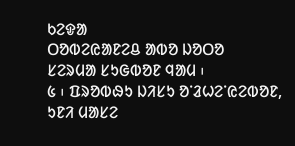ᱠᱮᱫᱟ
ᱛᱚᱵᱮᱭᱟᱱᱮᱪ ᱟᱵᱚ ᱡᱚᱛᱚ
ᱥᱮᱨᱢᱟ ᱥᱩᱜᱵᱚᱱ ᱧᱟᱢ ᱾
᱕ ᱾ ᱯᱨᱚᱵᱷᱩ ᱡᱤᱥᱩ ᱚᱸᱲᱦᱮᱸᱭᱮᱵᱚᱱ,
ᱩᱱᱤ ᱢᱟᱥᱮ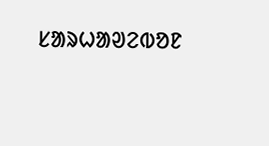ᱥᱟᱨᱦᱟᱣᱮᱵᱚᱱ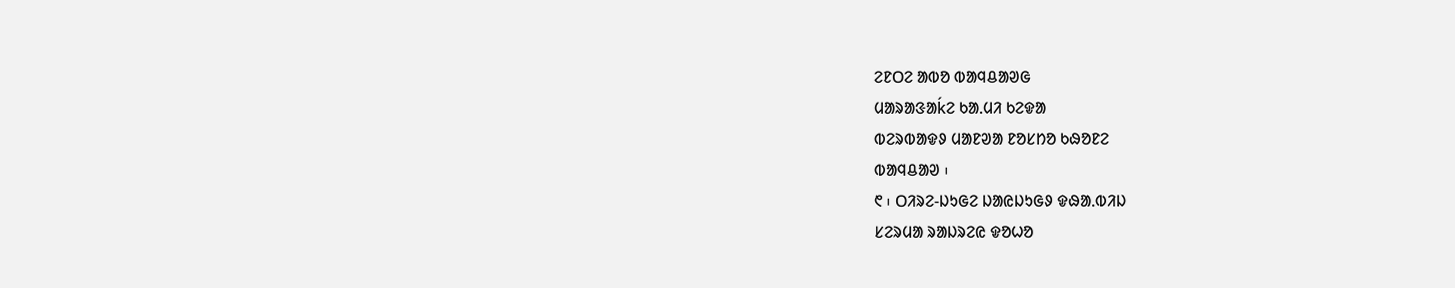ᱮᱱᱛᱮ ᱟᱵᱚ ᱵᱟᱧᱪᱟᱣᱜ
ᱢᱟᱨᱟᱝᱟḱᱮ ᱠᱟᱹᱢᱤ ᱠᱮᱫᱟ
ᱵᱮᱨᱵᱟᱫᱽ ᱢᱟᱱᱣᱟ ᱱᱚᱥᱴᱚ ᱠᱷᱚᱱᱮ
ᱵᱟᱧᱪᱟᱣ ᱾
᱖ ᱾ ᱛᱤᱨᱮ-ᱡᱩᱜᱮ ᱡᱟᱭᱡᱩᱜᱽ ᱫᱷᱟᱹᱵᱤᱡ
ᱥᱮᱨᱢᱟ ᱨᱟᱡᱨᱮᱭ ᱫᱚᱦᱚ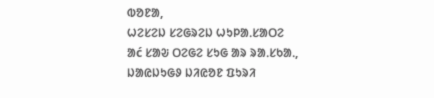ᱵᱚᱱᱟ,
ᱦᱮᱥᱮᱡ ᱥᱮᱜᱨᱮᱡ ᱦᱩᱞᱟᱹᱥᱟᱛᱮ
ᱟć ᱥᱟᱶ ᱛᱮᱜᱮ ᱥᱩᱜ ᱟᱨ ᱨᱟᱹᱥᱠᱟᱹ,
ᱡᱟᱭᱡᱩᱜᱽ ᱡᱤᱭᱚᱱ ᱯᱩᱨᱤ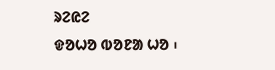ᱨᱮᱭᱮ
ᱫᱚᱦᱚ ᱵᱚᱱᱟ ᱦᱚ ᱾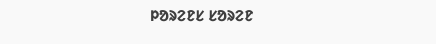ᱞᱚᱨᱮᱱᱥ ᱥᱚᱨᱮᱱ